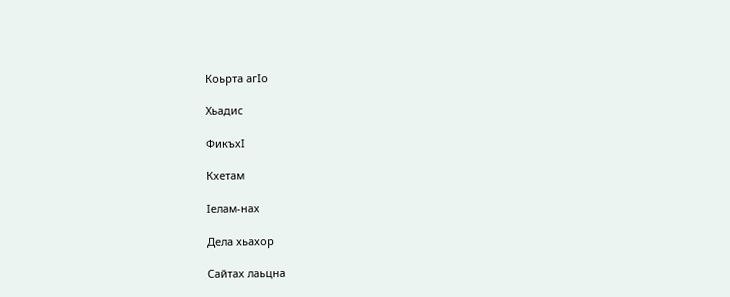Коьрта агIо

Хьадис

ФикъхI

Кхетам

Iелам-нах

Дела хьахор

Сайтах лаьцна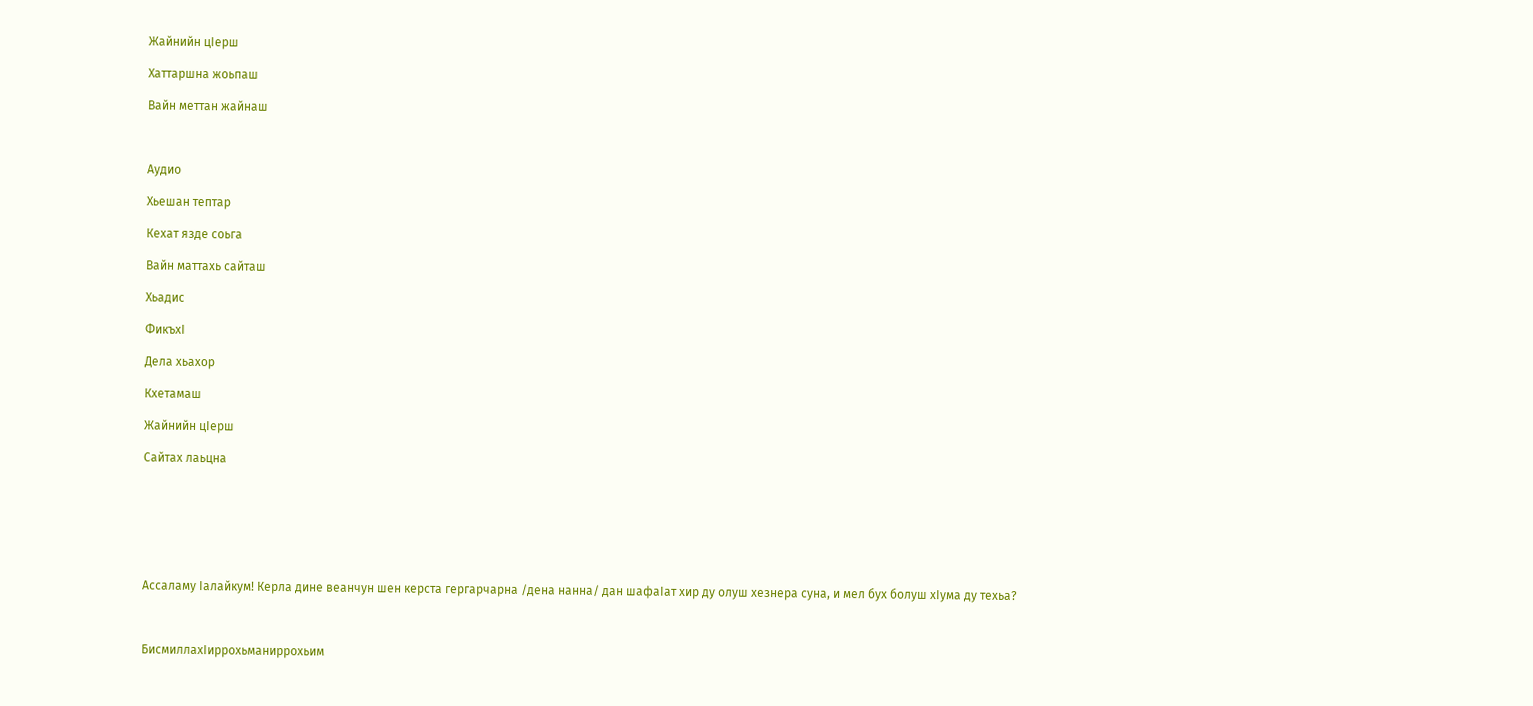Жайнийн цIерш

Хаттаршна жоьпаш

Вайн меттан жайнаш



Аудио

Хьешан тептар

Кехат язде соьга

Вайн маттахь сайташ

Хьадис

ФикъхI

Дела хьахор

Кхетамаш

Жайнийн цIерш

Сайтах лаьцна







Ассаламу Iалайкум! Керла дине веанчун шен керста гергарчарна /дена нанна/ дан шафаIат хир ду олуш хезнера суна, и мел бух болуш хIума ду техьа?



БисмиллахIиррохьманиррохьим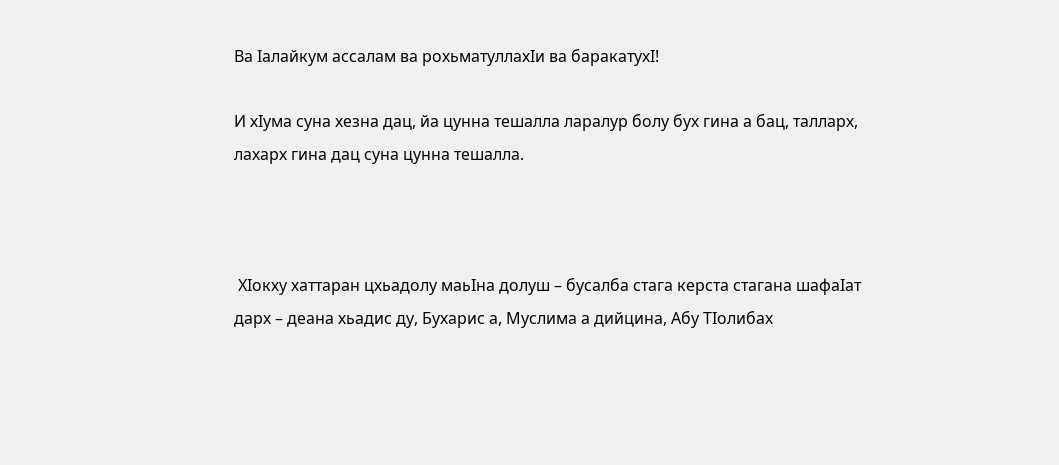Ва Iалайкум ассалам ва рохьматуллахIи ва баракатухI!

И хIума суна хезна дац, йа цунна тешалла ларалур болу бух гина а бац, талларх, лахарх гина дац суна цунна тешалла.



 ХIокху хаттаран цхьадолу маьIна долуш – бусалба стага керста стагана шафаIат дарх – деана хьадис ду, Бухарис а, Муслима а дийцина, Абу ТIолибах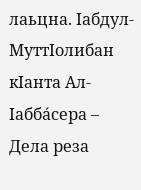лаьцна. Iабдул-МуттIолибан кIанта Ал-Iаббáсера – Дела реза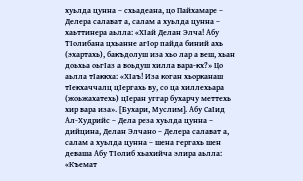хуьлда цунна – схьадеана, цо Пайхамаре – Делера салават а, салам а хуьлда цунна – хаьттинера аьлла: «ХIай Делан Элча! Абу ТIолибана цхьанне агIор пайда биний ахь (эхартахь), бакъдолуш иза хьо лар а веш, хьан доьхьа оьгIаз а воьдуш хилла вара-кх?» Цо аьлла тIаккха: «ХIаъ! Иза коган хьорканаш тIекхаччалц цIергахь ву, со ца хиллехьара (жоьжахатехь) цIеран уггар бухарчу меттехь хир вара иза». [Бухари, Муслим]. Абу СаIид Ал-Худрийс – Дела реза хуьлда цунна – дийцина, Делан Элчано – Делера салават а, салам а хуьлда цунна – шена гергахь шен деваша Абу ТIолиб хьахийча элира аьлла: «Къемат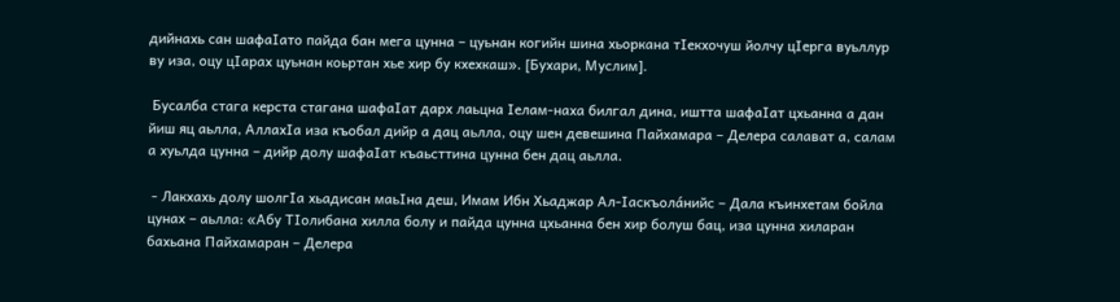дийнахь сан шафаIато пайда бан мега цунна – цуьнан когийн шина хьоркана тIекхочуш йолчу цIерга вуьллур ву иза, оцу цIарах цуьнан коьртан хье хир бу кхехкаш». [Бухари, Муслим].

 Бусалба стага керста стагана шафаIат дарх лаьцна Iелам-наха билгал дина, иштта шафаIат цхьанна а дан йиш яц аьлла, АллахIа иза къобал дийр а дац аьлла, оцу шен девешина Пайхамара – Делера салават а, салам а хуьлда цунна – дийр долу шафаIат къаьсттина цунна бен дац аьлла.

 - Лакхахь долу шолгIа хьадисан маьIна деш, Имам Ибн Хьаджар Ал-Iаскъолáнийс – Дала къинхетам бойла цунах – аьлла: «Абу ТIолибана хилла болу и пайда цунна цхьанна бен хир болуш бац, иза цунна хиларан бахьана Пайхамаран – Делера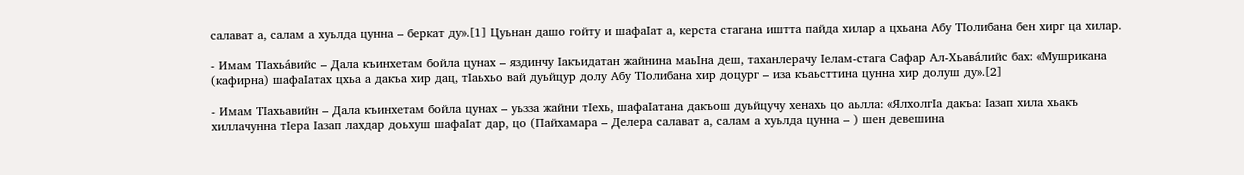салават а, салам а хуьлда цунна – беркат ду».[1] Цуьнан дашо гойту и шафаIат а, керста стагана иштта пайда хилар а цхьана Абу ТIолибана бен хирг ца хилар.

- Имам ТIахьáвийс – Дала къинхетам бойла цунах – яздинчу Iакъидатан жайнина маьIна деш, таханлерачу Iелам-стага Сафар Ал-Хьавáлийс бах: «Мушрикана (кафирна) шафаIатах цхьа а дакъа хир дац, тIаьхьо вай дуьйцур долу Абу ТIолибана хир доцург – иза къаьсттина цунна хир долуш ду».[2]

- Имам ТIахьавийн – Дала къинхетам бойла цунах – уьзза жайни тIехь, шафаIатана дакъош дуьйцучу хенахь цо аьлла: «ЯлхолгIа дакъа: Iазап хила хьакъ хиллачунна тIера Iазап лахдар доьхуш шафаIат дар, цо (Пайхамара – Делера салават а, салам а хуьлда цунна – ) шен девешина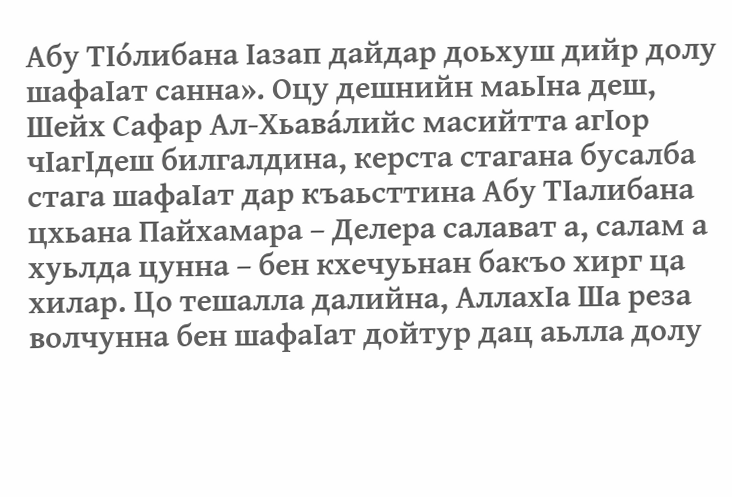Абу ТIóлибана Iазап дайдар доьхуш дийр долу шафаIат санна». Оцу дешнийн маьIна деш, Шейх Сафар Ал-Хьавáлийс масийтта агIор чIагIдеш билгалдина, керста стагана бусалба стага шафаIат дар къаьсттина Абу ТIалибана цхьана Пайхамара – Делера салават а, салам а хуьлда цунна – бен кхечуьнан бакъо хирг ца хилар. Цо тешалла далийна, АллахIа Ша реза волчунна бен шафаIат дойтур дац аьлла долу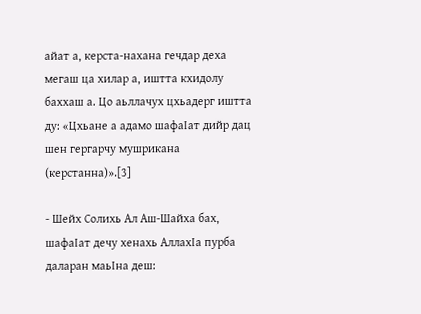айат а, керста-нахана гечдар деха мегаш ца хилар а, иштта кхидолу баххаш а. Цо аьллачух цхьадерг иштта ду: «Цхьане а адамо шафаIат дийр дац шен гергарчу мушрикана (керстанна)».[3]

- Шейх Солихь Ал Аш-Шайха бах, шафаIат дечу хенахь АллахIа пурба даларан маьIна деш: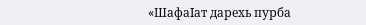«ШафаIат дарехь пурба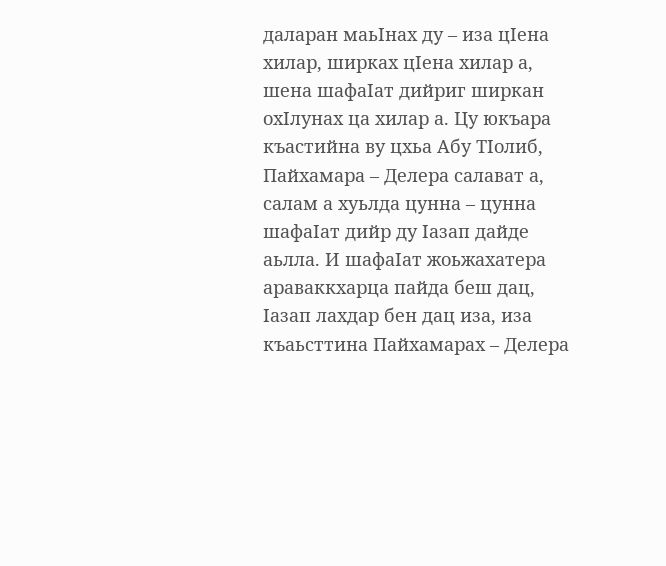даларан маьIнах ду – иза цIена хилар, ширках цIена хилар а, шена шафаIат дийриг ширкан охIлунах ца хилар а. Цу юкъара къастийна ву цхьа Абу ТIолиб, Пайхамара – Делера салават а, салам а хуьлда цунна – цунна шафаIат дийр ду Iазап дайде аьлла. И шафаIат жоьжахатера араваккхарца пайда беш дац, Iазап лахдар бен дац иза, иза къаьсттина Пайхамарах – Делера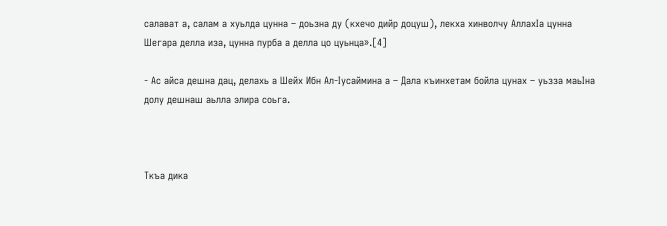салават а, салам а хуьлда цунна – доьзна ду (кхечо дийр доцуш), лекха хинволчу АллахIа цунна Шегара делла иза, цунна пурба а делла цо цуьнца».[4]

- Ас айса дешна дац, делахь а Шейх Ибн Ал-Iусаймина а – Дала къинхетам бойла цунах – уьзза маьIна долу дешнаш аьлла элира соьга.



Ткъа дика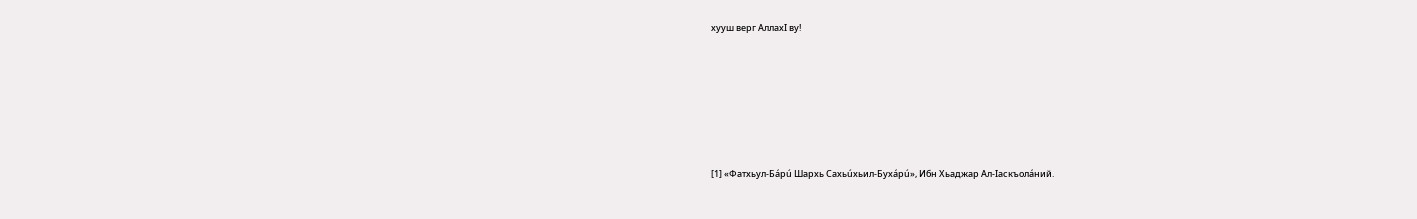хууш верг АллахI ву!







[1] «Фатхьул-Бáрú Шархь Сахьúхьил-Бухáрú», Ибн Хьаджар Ал-Iаскъолáний.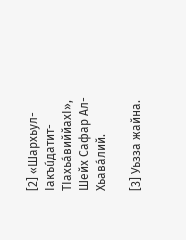[2] «Шархьул-Iакъúдатит-ТIахьáвиййахI», Шейх Сафар Ал-Хьавáлий.

[3] Уьзза жайна.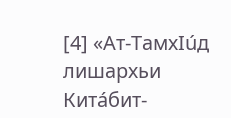[4] «Ат-ТамхIúд лишархьи Китáбит-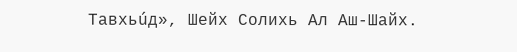Тавхьúд», Шейх Солихь Ал Аш-Шайх.